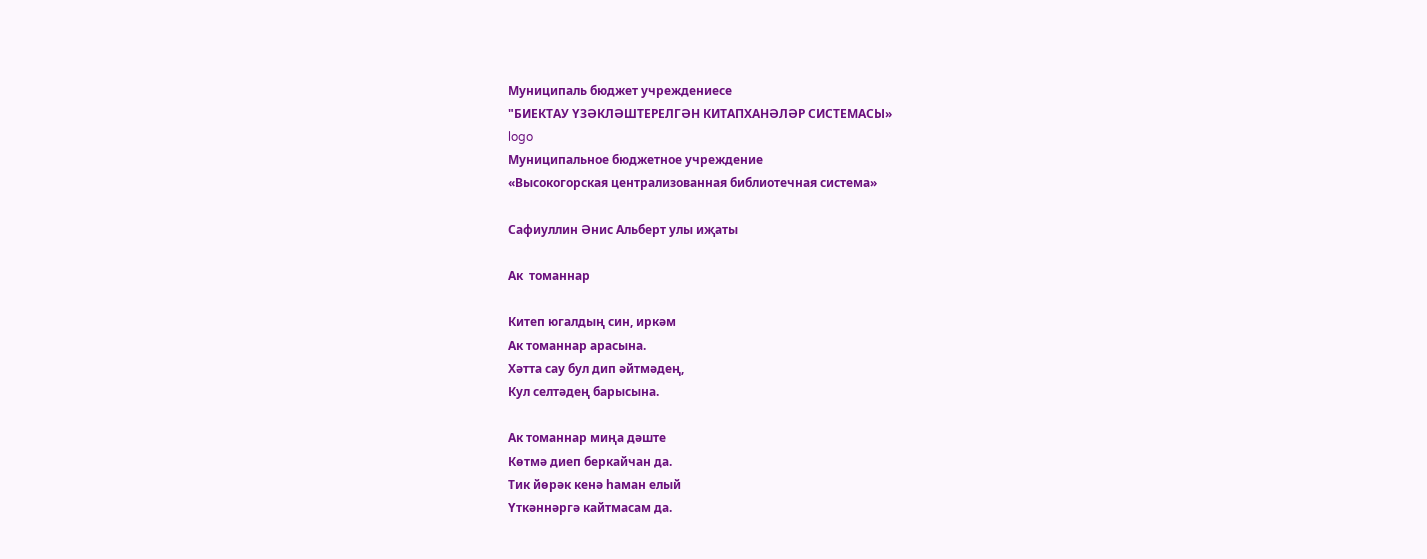Муниципаль бюджет учреждениесе
"БИЕКТАУ ҮЗӘКЛӘШТЕРЕЛГӘН КИТАПХАНӘЛӘР СИСТЕМАСЫ»
logo
Муниципальное бюджетное учреждение
«Высокогорская централизованная библиотечная система»

Сафиуллин Әнис Альберт улы иҗаты

Ак  томаннар

Китеп югалдың син, иркәм
Ак томаннар арасына.
Хәтта сау бул дип әйтмәдең,
Кул селтәдең барысына.

Ак томаннар миңа дәште
Көтмә диеп беркайчан да.
Тик йөрәк кенә һаман елый
Үткәннәргә кайтмасам да.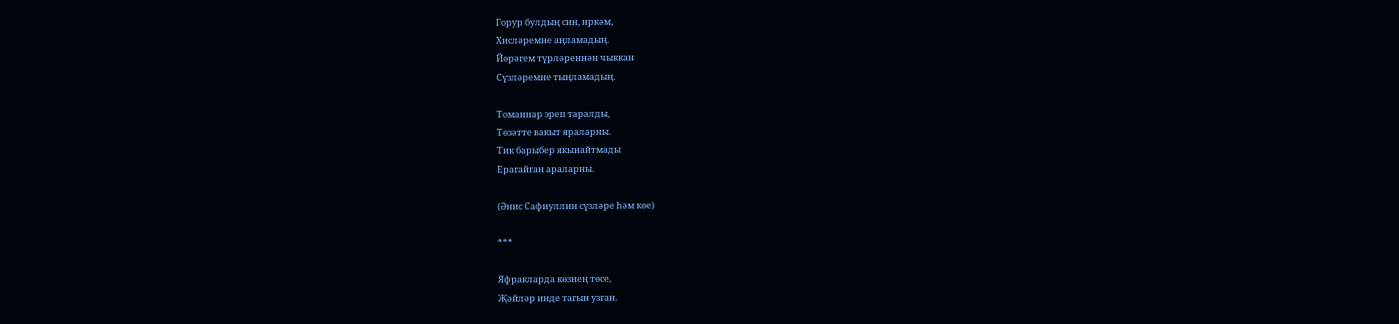Горур булдың син, иркәм,
Хисләремне аңламадың.
Йөрәгем түрләреннән чыккан
Сүзләремне тыңламадың.

Томаннар эреп таралды,
Төзәтте вакыт яраларны.
Тик барыбер якынайтмады
Ерагайган араларны.

(Әнис Сафиуллин сүзләре һәм көе)

***

Яфракларда көзнең төсе,
Җәйләр инде тагын узган.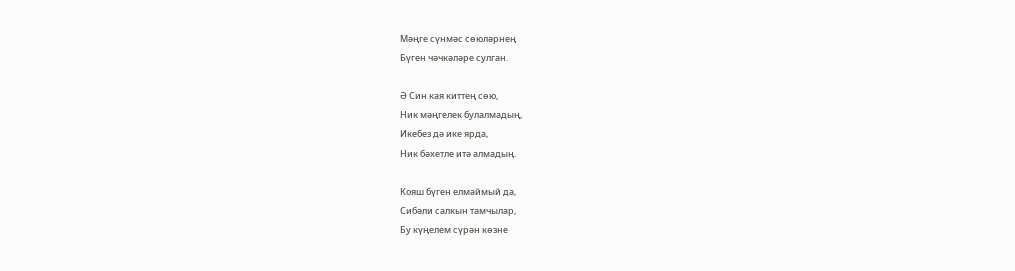Мәңге сүнмәс сөюләрнең
Бүген чәчкәләре сулган.

Ә Син кая киттең сөю,
Ник мәңгелек булалмадың,
Икебез дә ике ярда,
Ник бәхетле итә алмадың.

Кояш бүген елмаймый да,
Сибәли салкын тамчылар,
Бу күңелем сүрән көзне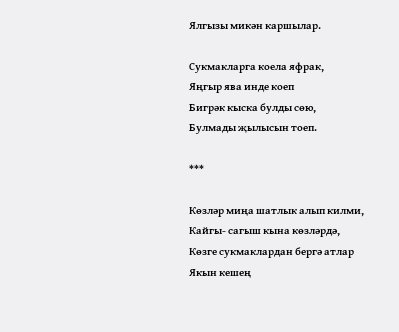Ялгызы микән каршылар.

Сукмакларга коела яфрак,
Яңгыр ява инде коеп
Бигрәк кыска булды сөю,
Булмады җылысын тоеп.

***

Көзләр миңа шатлык алып килми,
Кайгы- сагыш кына көзләрдә,
Көзге сукмаклардан бергә атлар
Якын кешең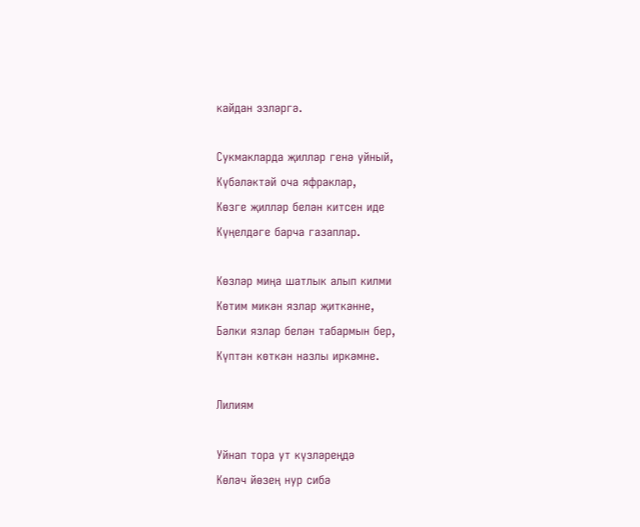кайдан эзләргә.

Сукмакларда җилләр генә уйный,
Күбәләктәй оча яфраклар,
Көзге җилләр белән китсен иде
Күңелдәге барча газаплар.

Көзләр миңа шатлык алып килми
Көтим микән язлар җиткәнне,
Бәлки язлар белән табармын бер,
Күптән көткән назлы иркәмне.

Лилиям

Уйнап тора ут күзләреңдә
Көләч йөзең нур сибә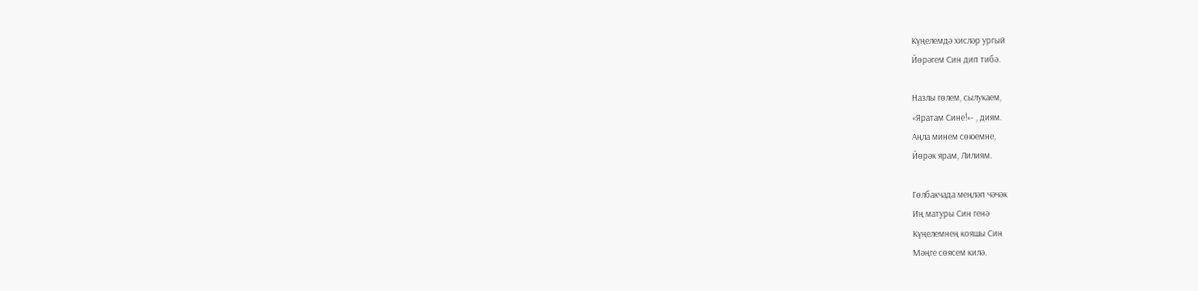Күңелемдә хисләр ургый
Йөрәгем Син дип тибә.

Назлы гөлем, сылукаем,
«Яратам Сине!»- , диям.
Аңла минем сөюемне,
Йөрәк ярам, Лилиям.

Гөлбакчада меңләп чәчәк
Иң матуры Син генә
Күңелемнең кояшы Син
Мәңге сөясем килә.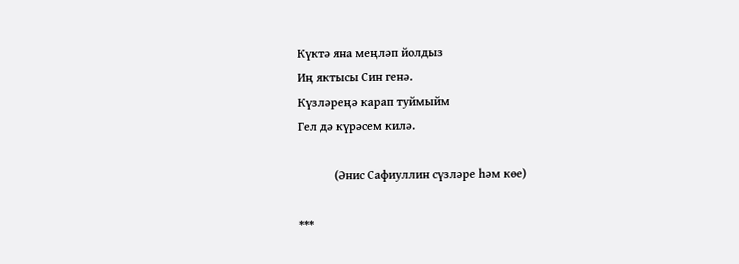Күктә яна меңләп йолдыз
Иң яктысы Син генә.
Күзләреңә карап туймыйм
Гел дә күрәсем килә.

            (Әнис Сафиуллин сүзләре һәм көе)

***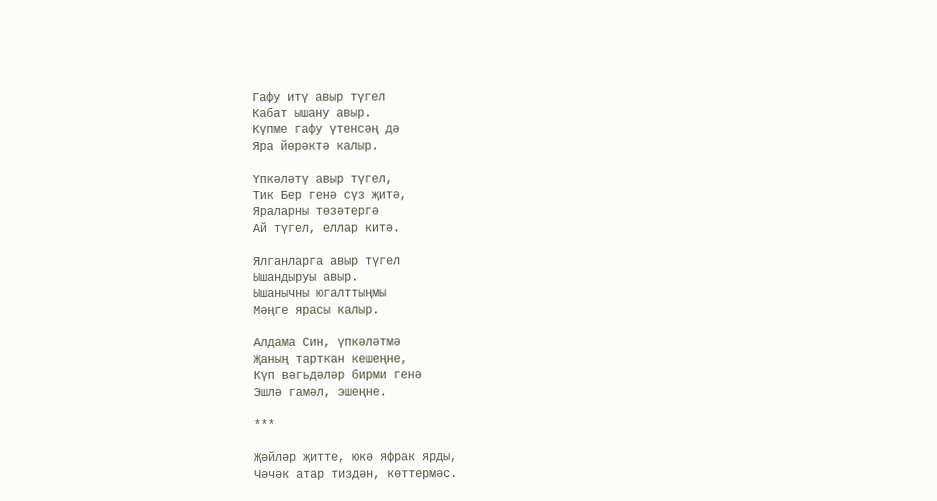Гафу итү авыр түгел
Кабат ышану авыр.
Күпме гафу үтенсәң дә
Яра йөрәктә калыр.

Үпкәләтү авыр түгел,
Тик Бер генә сүз җитә,
Яраларны төзәтергә
Ай түгел, еллар китә.

Ялганларга авыр түгел
Ышандыруы авыр.
Ышанычны югалттыңмы
Мәңге ярасы калыр.

Алдама Син, үпкәләтмә
Җаның тарткан кешеңне,
Күп вәгьдәләр бирми генә
Эшлә гамәл, эшеңне.

***

Җәйләр җитте, юкә яфрак ярды,
Чәчәк атар тиздән, көттермәс.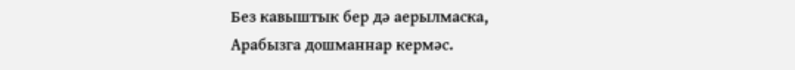Без кавыштык бер дә аерылмаска,
Арабызга дошманнар кермәс.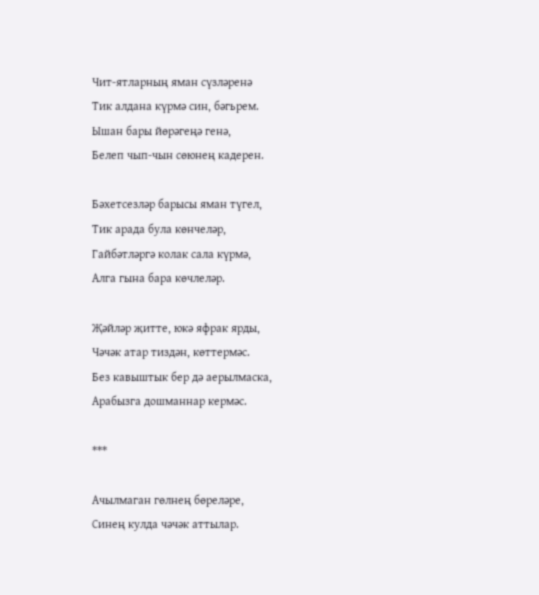Чит-ятларның яман сүзләренә
Тик алдана күрмә син, бәгьрем.
Ышан бары йөрәгеңә генә,
Белеп чып-чын сөюнең кадерен.

Бәхетсезләр барысы яман түгел,
Тик арада була көнчеләр,
Гайбәтләргә колак сала күрмә,
Алга гына бара көчлеләр.

Җәйләр җитте, юкә яфрак ярды,
Чәчәк атар тиздән, көттермәс.
Без кавыштык бер дә аерылмаска,
Арабызга дошманнар кермәс.

***

Ачылмаган гөлнең бөреләре,
Синең кулда чәчәк аттылар.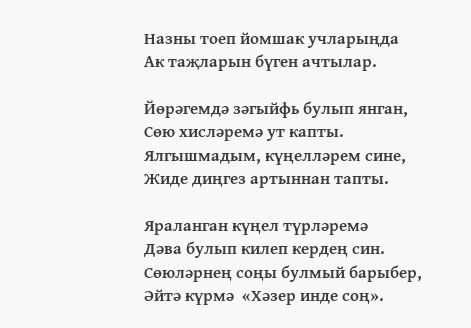Назны тоеп йомшак учларыңда
Ак таҗларын бүген ачтылар.

Йөрәгемдә зәгыйфь булып янган,
Сөю хисләремә ут капты.
Ялгышмадым, күңелләрем сине,
Жиде диңгез артыннан тапты.

Яраланган күңел түрләремә
Дәва булып килеп кердең син.
Сөюләрнең соңы булмый барыбер,
Әйтә күрмә  «Хәзер инде соң».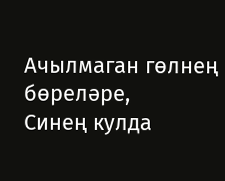Ачылмаган гөлнең бөреләре,
Синең кулда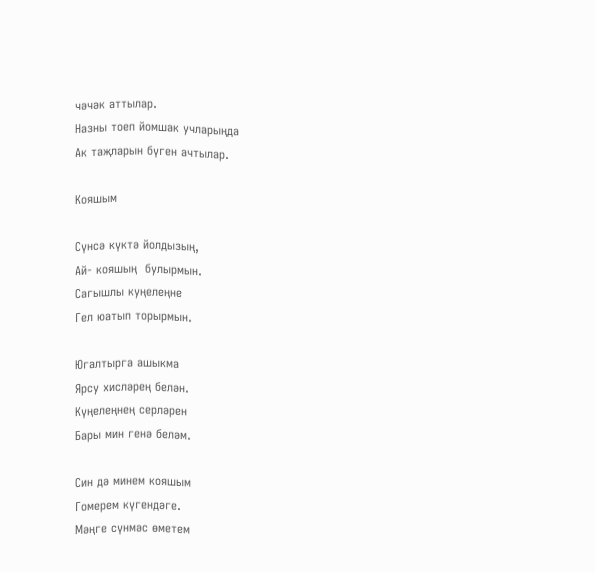чәчәк аттылар.
Назны тоеп йомшак учларыңда
Ак таҗларын бүген ачтылар.

Кояшым

Сүнсә күктә йолдызың,
Ай- кояшың  булырмын.
Сагышлы куңелеңне
Гел юатып торырмын.

Югалтырга ашыкма
Ярсу хисләрең белән.
Күңелеңнең серләрен
Бары мин генә беләм.

Син дә минем кояшым
Гомерем күгендәге.
Мәңге сүнмәс өметем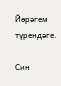Йөрәгем түрендәге.

Син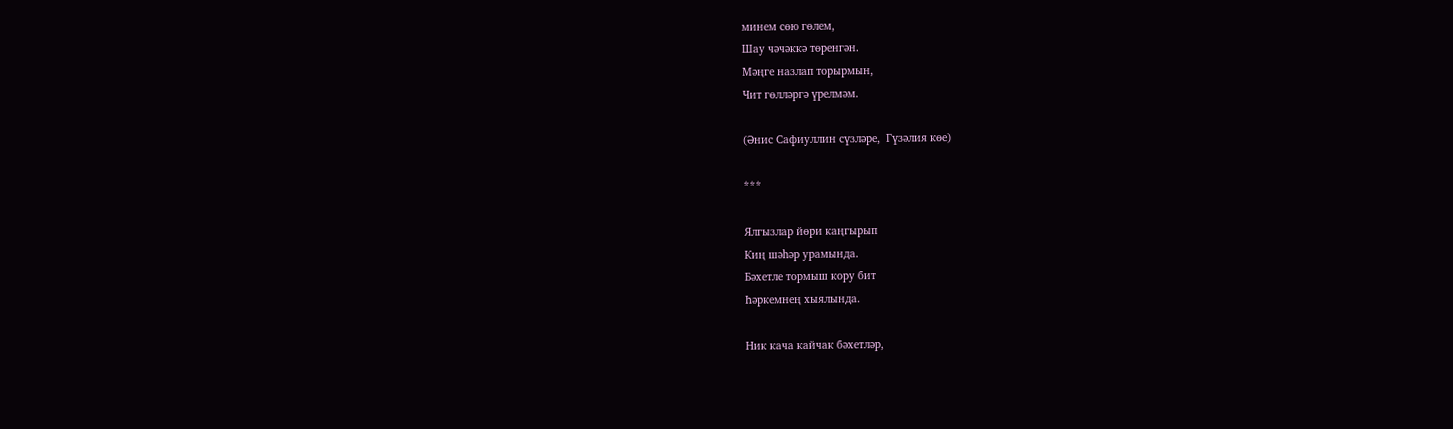минем сөю гөлем,
Шау чәчәккә төренгән.
Мәңге назлап торырмын,
Чит гөлләргә үрелмәм.

(Әнис Сафиуллин сүзләре,  Гүзәлия көе)

***

Ялгызлар йөри каңгырып
Киң шәһәр урамында.
Бәхетле тормыш кору бит
Һәркемнең хыялында.

Ник кача кайчак бәхетләр,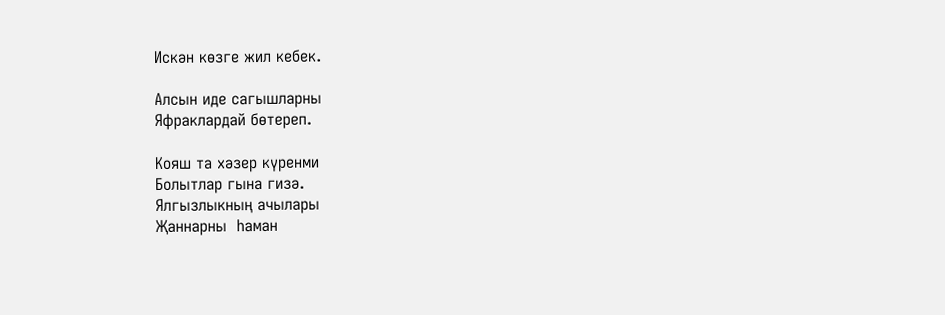Искән көзге жил кебек.

Алсын иде сагышларны
Яфраклардай бөтереп.

Кояш та хәзер күренми
Болытлар гына гизә.
Ялгызлыкның ачылары
Җаннарны  һаман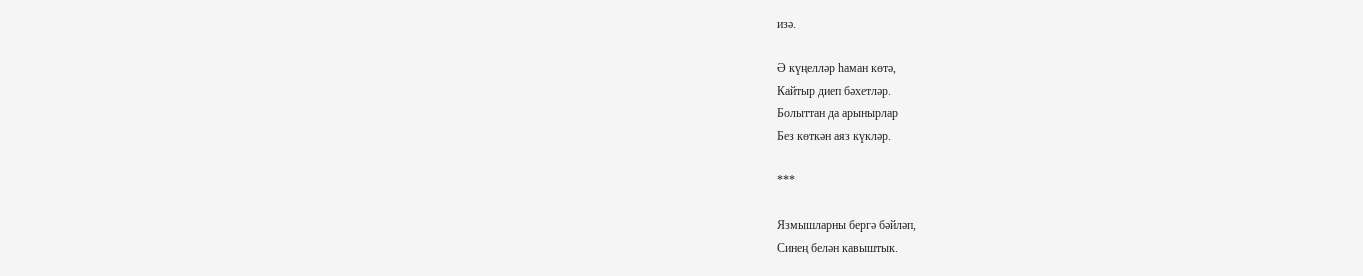изә.

Ә күңелләр һаман көтә,
Кайтыр диеп бәхетләр.
Болыттан да арынырлар
Без көткән аяз күкләр.

***

Язмышларны бергә бәйләп,
Синең белән кавыштык.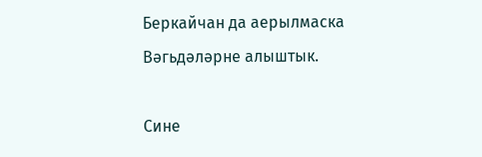Беркайчан да аерылмаска
Вәгьдәләрне алыштык.

Сине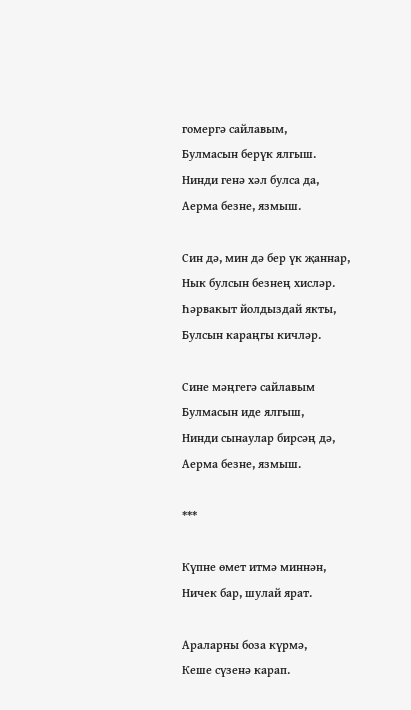гомергә сайлавым,
Булмасын берүк ялгыш.
Нинди генә хәл булса да,
Аерма безне, язмыш.

Син дә, мин дә бер үк җаннар,
Нык булсын безнең хисләр.
Һәрвакыт йолдыздай якты,
Булсын караңгы кичләр.

Сине мәңгегә сайлавым
Булмасын иде ялгыш,
Нинди сынаулар бирсәң дә,
Аерма безне, язмыш.

***

Күпне өмет итмә миннән,
Ничек бар, шулай ярат.

Араларны боза күрмә,
Кеше сүзенә карап.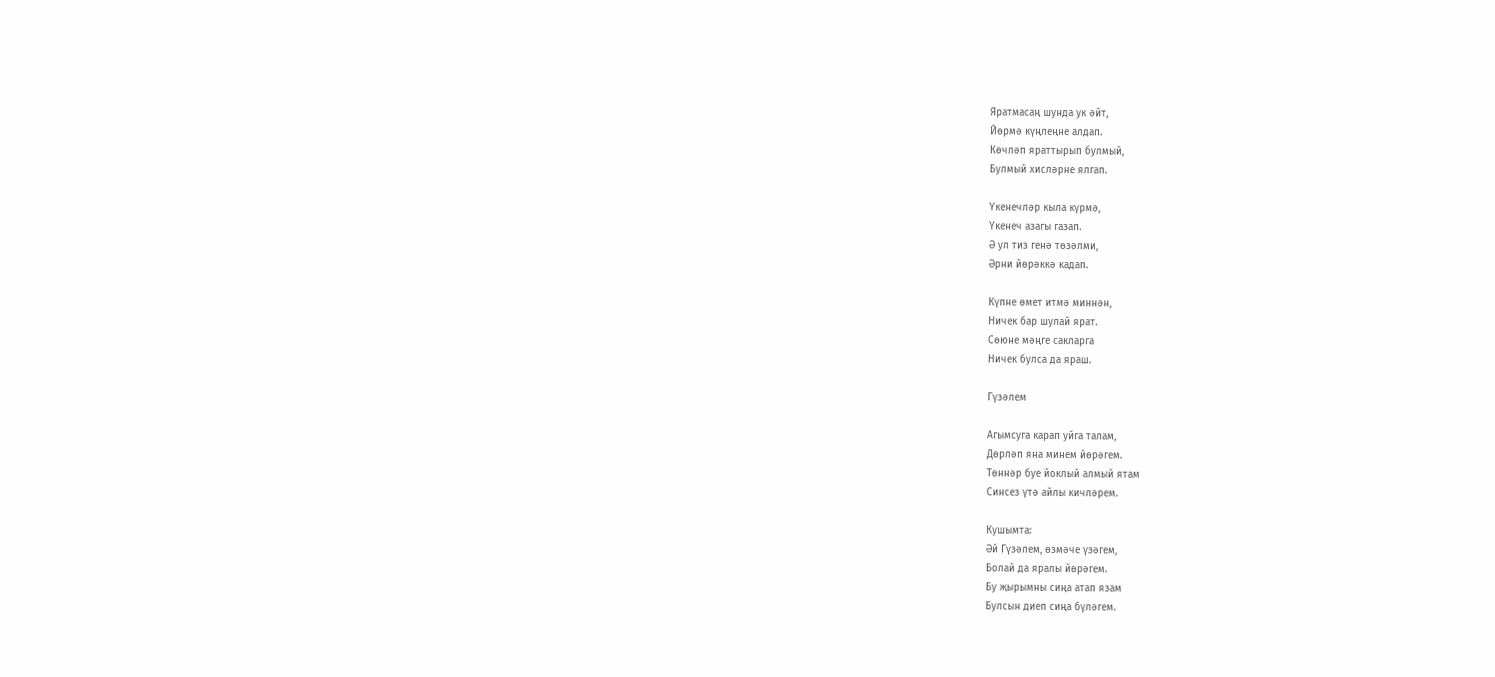Яратмасаң шунда ук әйт,
Йөрмә күңлеңне алдап.
Көчләп яраттырып булмый,
Булмый хисләрне ялгап.

Үкенечләр кыла күрмә,
Үкенеч азагы газап.
Ә ул тиз генә төзәлми,
Әрни йөрәккә кадап.

Күпне өмет итмә миннән,
Ничек бар шулай ярат.
Сөюне мәңге сакларга
Ничек булса да яраш.

Гүзәлем

Агымсуга карап уйга талам,
Дөрләп яна минем йөрәгем.
Төннәр буе йоклый алмый ятам
Синсез үтә айлы кичләрем.

Кушымта:
Әй Гүзәлем, өзмәче үзәгем,
Болай да яралы йөрәгем.
Бу җырымны сиңа атап язам
Булсын диеп сиңа бүләгем.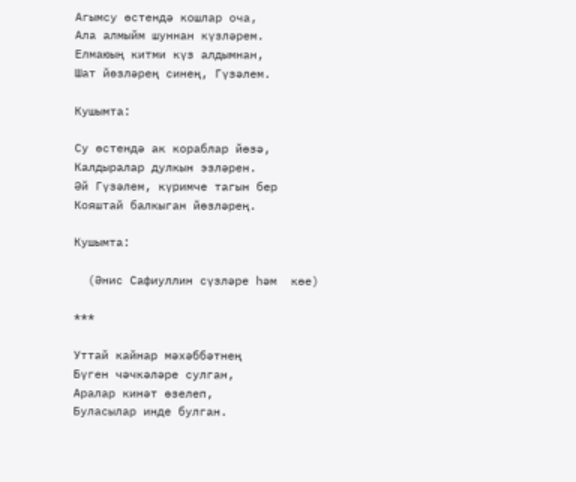Агымсу өстендә кошлар оча,
Ала алмыйм шуннан күзләрем.
Елмаюың китми күз алдымнан,
Шат йөзләрең синең, Гүзәлем.

Кушымта:

Су өстендә ак кораблар йөзә,
Калдыралар дулкын эзләрен.
Әй Гүзәлем, күримче тагын бер
Кояштай балкыган йөзләрең.

Кушымта:

  (Әнис Сафиуллин сүзләре һәм  көе)

***

Уттай кайнар мәхәббәтнең
Бүген чәчкәләре сулган,
Аралар кинәт өзелеп,
Буласылар инде булган.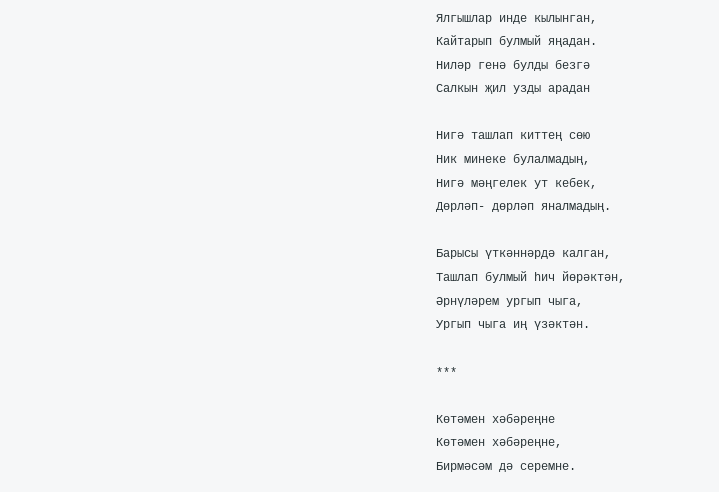Ялгышлар инде кылынган,
Кайтарып булмый яңадан.
Ниләр генә булды безгә
Салкын җил узды арадан

Нигә ташлап киттең сөю
Ник минеке булалмадың,
Нигә мәңгелек ут кебек,
Дөрләп- дөрләп яналмадың.

Барысы үткәннәрдә калган,
Ташлап булмый һич йөрәктән,
Әрнүләрем ургып чыга,
Ургып чыга иң үзәктән.

***

Көтәмен хәбәреңне
Көтәмен хәбәреңне,
Бирмәсәм дә серемне.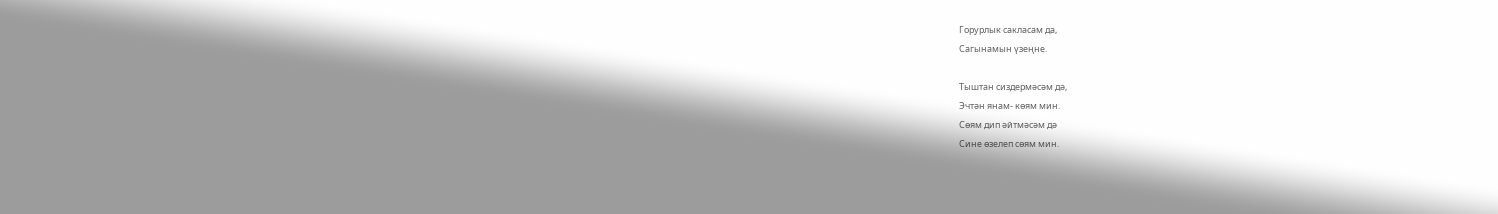Горурлык сакласам да,
Сагынамын үзеңне.

Тыштан сиздермәсәм дә,
Эчтән янам- көям мин.
Сөям дип әйтмәсәм дә
Сине өзелеп сөям мин.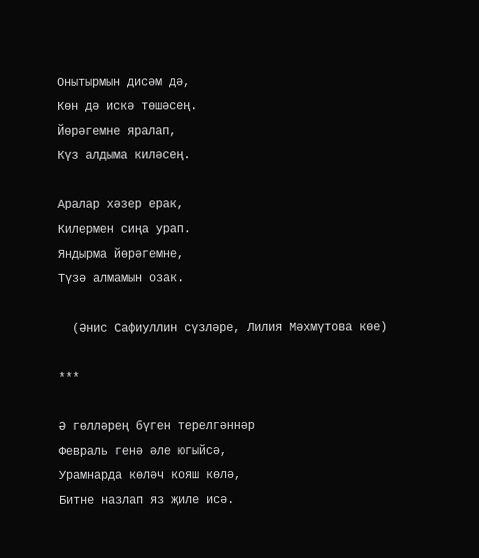Онытырмын дисәм дә,
Көн дә искә төшәсең.
Йөрәгемне яралап,
Күз алдыма киләсең.

Аралар хәзер ерак,
Килермен сиңа урап.
Яндырма йөрәгемне,
Түзә алмамын озак.

  (Әнис Сафиуллин сүзләре, Лилия Мәхмүтова көе)

***

Ә гөлләрең бүген терелгәннәр
Февраль генә әле югыйсә,
Урамнарда көләч кояш көлә,
Битне назлап яз җиле исә.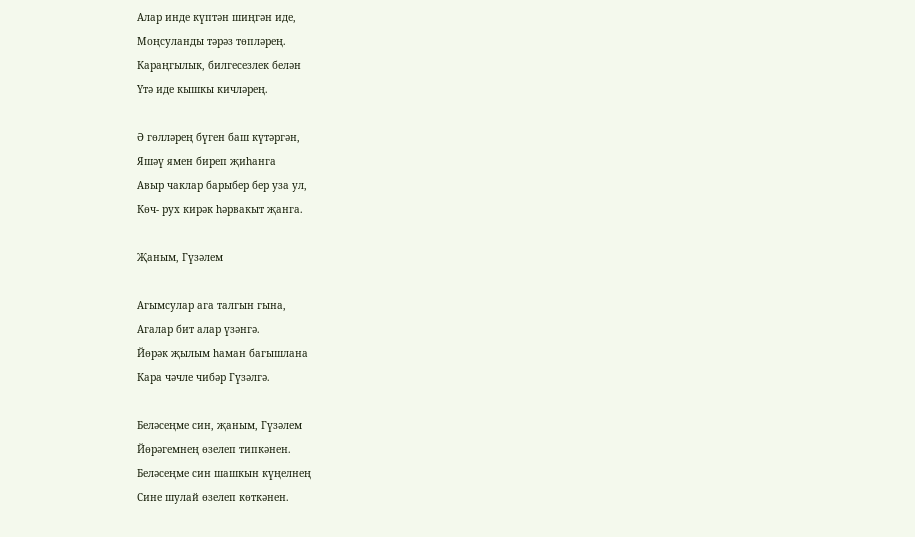Алар инде күптән шиңгән иде,
Моңсуланды тәрәз төпләрең.
Караңгылык, билгесезлек белән
Үтә иде кышкы кичләрең.

Ә гөлләрең бүген баш күтәргән,
Яшәү ямен биреп җиһанга
Авыр чаклар барыбер бер уза ул,
Көч- рух кирәк һәрвакыт җанга.

Җаным, Гүзәлем

Агымсулар ага талгын гына,
Агалар бит алар үзәнгә.
Йөрәк җылым һаман багышлана
Кара чәчле чибәр Гүзәлгә.

Беләсеңме син, җаным, Гүзәлем
Йөрәгемнең өзелеп типкәнен.
Беләсеңме син шашкын күңелнең
Сине шулай өзелеп көткәнен.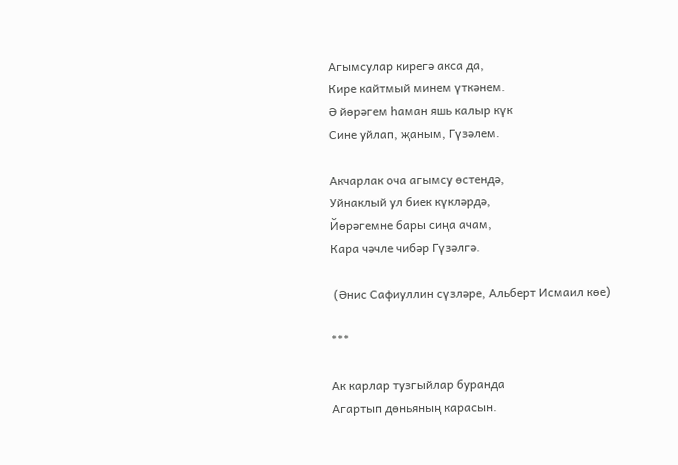Агымсулар кирегә акса да,
Кире кайтмый минем үткәнем.
Ә йөрәгем һаман яшь калыр күк
Сине уйлап, җаным, Гүзәлем.

Акчарлак оча агымсу өстендә,
Уйнаклый ул биек күкләрдә,
Йөрәгемне бары сиңа ачам,
Кара чәчле чибәр Гүзәлгә.

 (Әнис Сафиуллин сүзләре, Альберт Исмаил көе)

***

Ак карлар тузгыйлар буранда
Агартып дөньяның карасын.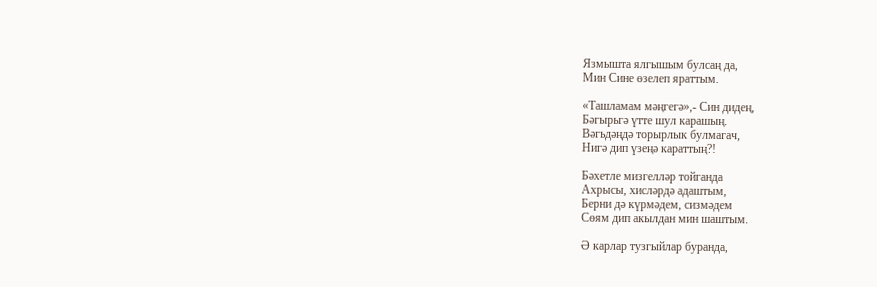Язмышта ялгышым булсаң да,
Мин Сине өзелеп яраттым.

«Ташламам мәңгегә»,- Син дидең,
Бәгырьгә үтте шул карашың.
Вәгьдәңдә торырлык булмагач,
Нигә дип үзеңә караттың?!

Бәхетле мизгелләр тойганда
Ахрысы, хисләрдә адаштым,
Берни дә күрмәдем, сизмәдем
Сөям дип акылдан мин шаштым.

Ә карлар тузгыйлар буранда,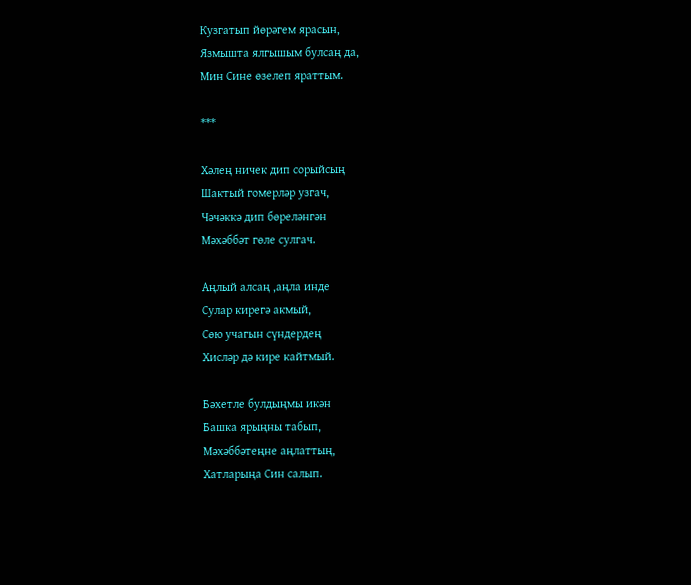Кузгатып йөрәгем ярасын,
Язмышта ялгышым булсаң да,
Мин Сине өзелеп яраттым.

***

Хәлең ничек дип сорыйсың
Шактый гомерләр узгач,
Чәчәккә дип бөреләнгән
Мәхәббәт гөле сулгач.

Аңлый алсаң ,аңла инде
Сулар кирегә акмый,
Сөю учагын сүндердең
Хисләр дә кире кайтмый.

Бәхетле булдыңмы икән
Башка ярыңны табып,
Мәхәббәтеңне аңлаттың,
Хатларыңа Син салып.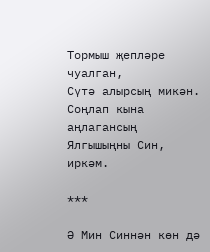Тормыш җепләре чуалган,
Сүтә алырсың микән.
Соңлап кына аңлагансың
Ялгышыңны Син, иркәм.

***

Ә Мин Синнән көн дә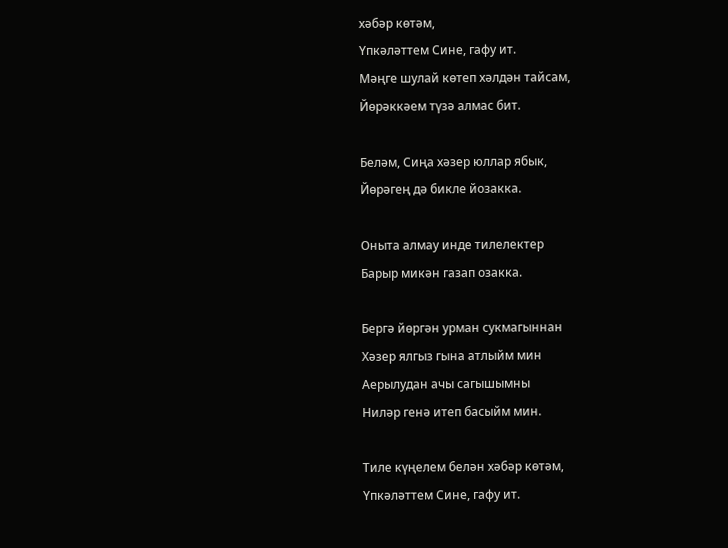хәбәр көтәм,
Үпкәләттем Сине, гафу ит.
Мәңге шулай көтеп хәлдән тайсам,
Йөрәккәем түзә алмас бит.

Беләм, Сиңа хәзер юллар ябык,
Йөрәгең дә бикле йозакка.

Оныта алмау инде тилелектер
Барыр микән газап озакка.

Бергә йөргән урман сукмагыннан
Хәзер ялгыз гына атлыйм мин
Аерылудан ачы сагышымны
Ниләр генә итеп басыйм мин.

Тиле күңелем белән хәбәр көтәм,
Үпкәләттем Сине, гафу ит.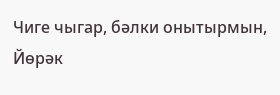Чиге чыгар, бәлки онытырмын,
Йөрәк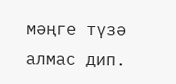мәңге түзә алмас дип.